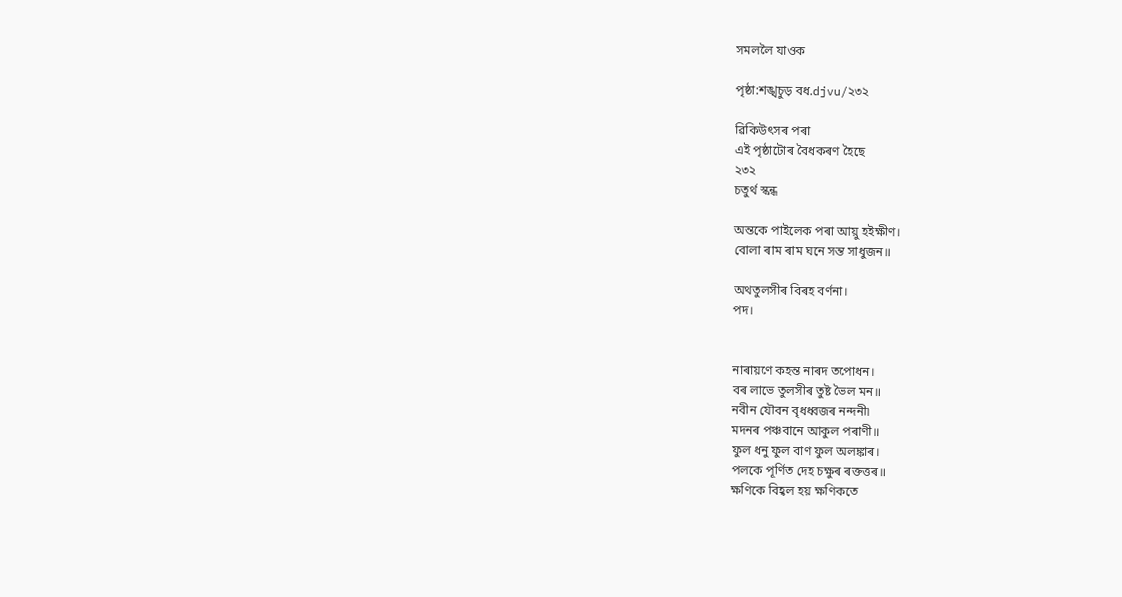সমললৈ যাওক

পৃষ্ঠা:শঙ্খচুড় বধ.djvu/২৩২

ৱিকিউৎসৰ পৰা
এই পৃষ্ঠাটোৰ বৈধকৰণ হৈছে
২৩২
চতুৰ্থ স্কন্ধ

অন্তকে পাইলেক পৰা আয়ু হইক্ষীণ।
বোলা ৰাম ৰাম ঘনে সন্ত সাধুজন॥

অথতুলসীৰ বিৰহ বৰ্ণনা।
পদ।


নাৰায়ণে কহন্ত নাৰদ তপোধন।
বৰ লাভে তুলসীৰ তুষ্ট ভৈল মন॥
নবীন যৌবন বৃধধ্বজৰ নন্দনী৷
মদনৰ পঞ্চবানে আকুল পৰাণী॥
ফুল ধনু ফুল বাণ ফুল অলঙ্কাৰ।
পলকে পূৰ্ণিত দেহ চক্ষুৰ ৰক্তত্তৰ॥
ক্ষণিকে বিহ্বল হয় ক্ষণিকতে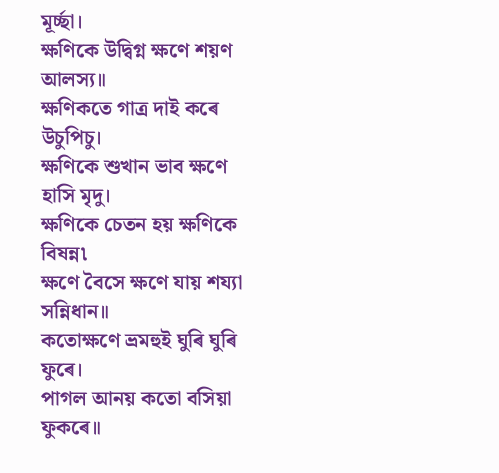মূৰ্চ্ছা।
ক্ষণিকে উদ্বিগ্ন ক্ষণে শয়ণ আলস্য॥
ক্ষণিকতে গাত্ৰ দাই কৰে উচুপিচু।
ক্ষণিকে শুখান ভাব ক্ষণে হাসি মৃদু।
ক্ষণিকে চেতন হয় ক্ষণিকে বিষন্ন৷
ক্ষণে বৈসে ক্ষণে যায় শয্যা সন্নিধান॥
কতোক্ষণে ভ্ৰমহুই ঘুৰি ঘুৰি ফুৰে।
পাগল আনয় কতো বসিয়া ফুকৰে॥